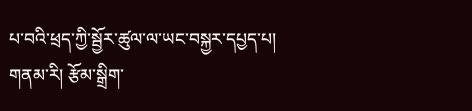པ་བའི་ཕྲད་ཀྱི་སྦྱོར་ཚུལ་ལ་ཡང་བསྐྱར་དཔྱད་པ།
གནམ་རི། རྩོམ་སྒྲིག་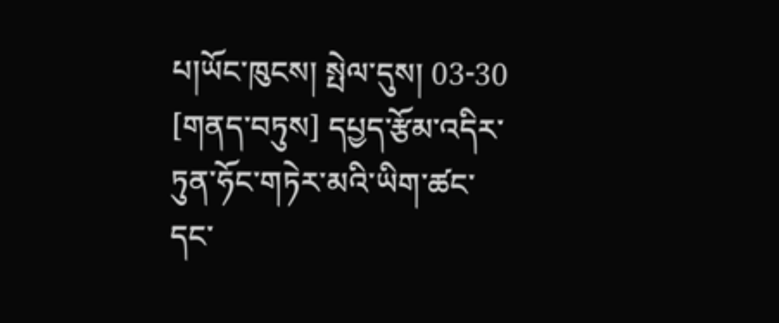པ།ཡོང་ཁུངས། སྤེལ་དུས། 03-30
[གནད་བཏུས] དཔྱད་རྩོམ་འདིར་ཏུན་ཧོང་གཏེར་མའི་ཡིག་ཚང་དང་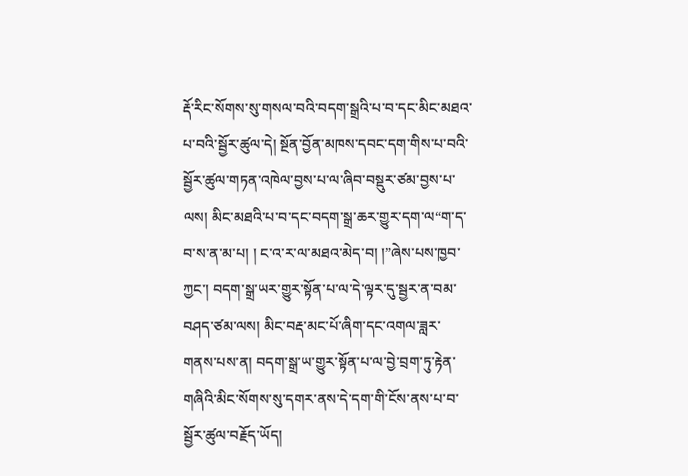རྡོ་རིང་སོགས་སུ་གསལ་བའི་བདག་སྒྲའི་པ་བ་དང་མིང་མཐའ་པ་བའི་སྦྱོར་ཚུལ་དེ། སྔོན་བྱོན་མཁས་དབང་དག་གིས་པ་བའི་སྦྱོར་ཚུལ་གཏན་འཁེལ་བྱས་པ་ལ་ཞིབ་བསྡུར་ཙམ་བྱས་པ་ལས། མིང་མཐའི་པ་བ་དང་བདག་སྒྲ་ཆར་གྱུར་དག་ལ“ག་ད་བ་ས་ན་མ་པ། ། ང་འ་ར་ལ་མཐའ་མེད་བ། །”ཞེས་པས་ཁྱབ་ཀྱང་། བདག་སྒྲ་ཡར་གྱུར་སྟོན་པ་ལ་དེ་ལྟར་དུ་སྦྱར་ན་བམ་བཤད་ཙམ་ལས། མིང་བརྡ་མང་པོ་ཞིག་དང་འགལ་ཟླར་གནས་པས་ན། བདག་སྒྲ་ཡ་གྱུར་སྟོན་པ་ལ་བྱེ་བྲག་ཏུ་རྟེན་གཞིའི་མིང་སོགས་སུ་དགར་ནས་དེ་དག་གི་ངོས་ནས་པ་བ་སྦྱོར་ཚུལ་བརྗོད་ཡོད།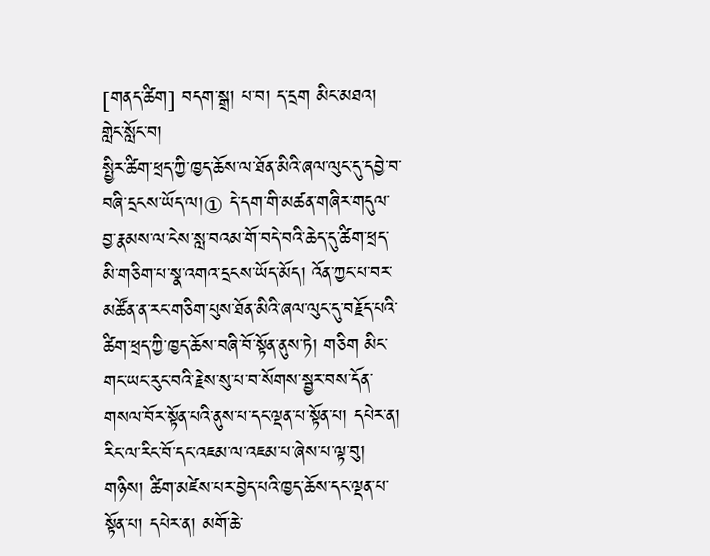[གནད་ཚིག] བདག་སྒྲ། པ་བ། ད་དྲག མིང་མཐའ།
གླེང་སློང་བ།
སྤྱིར་ཚིག་ཕྲད་ཀྱི་ཁྱད་ཆོས་ལ་ཐོན་མིའི་ཞལ་ལུང་དུ་དབྱེ་བ་བཞི་དྲངས་ཡོད་ལ།① དེ་དག་གི་མཚན་གཞིར་གདུལ་བྱ་རྣམས་ལ་ངེས་སླ་བའམ་གོ་བདེ་བའི་ཆེད་དུ་ཚིག་ཕྲད་མི་གཅིག་པ་སྣ་འགའ་དྲངས་ཡོད་མོད། འོན་ཀྱང་པ་བར་མཚོན་ན་རང་གཅིག་པུས་ཐོན་མིའི་ཞལ་ལུང་དུ་བརྗོད་པའི་ཚིག་ཕྲད་ཀྱི་ཁྱད་ཆོས་བཞི་བོ་སྟོན་ནུས་ཏེ། གཅིག མིང་གང་ཡང་རུང་བའི་རྗེས་སུ་པ་བ་སོགས་སྦྱར་བས་དོན་གསལ་བོར་སྟོན་པའི་ནུས་པ་དང་ལྡན་པ་སྟོན་པ། དཔེར་ན། རིང་ལ་རིང་བོ་དང་འཇམ་ལ་འཇམ་པ་ཞེས་པ་ལྟ་བུ། གཉིས། ཚིག་མཛེས་པར་བྱེད་པའི་ཁྱད་ཆོས་དང་ལྡན་པ་སྟོན་པ། དཔེར་ན། མགོ་ཆེ་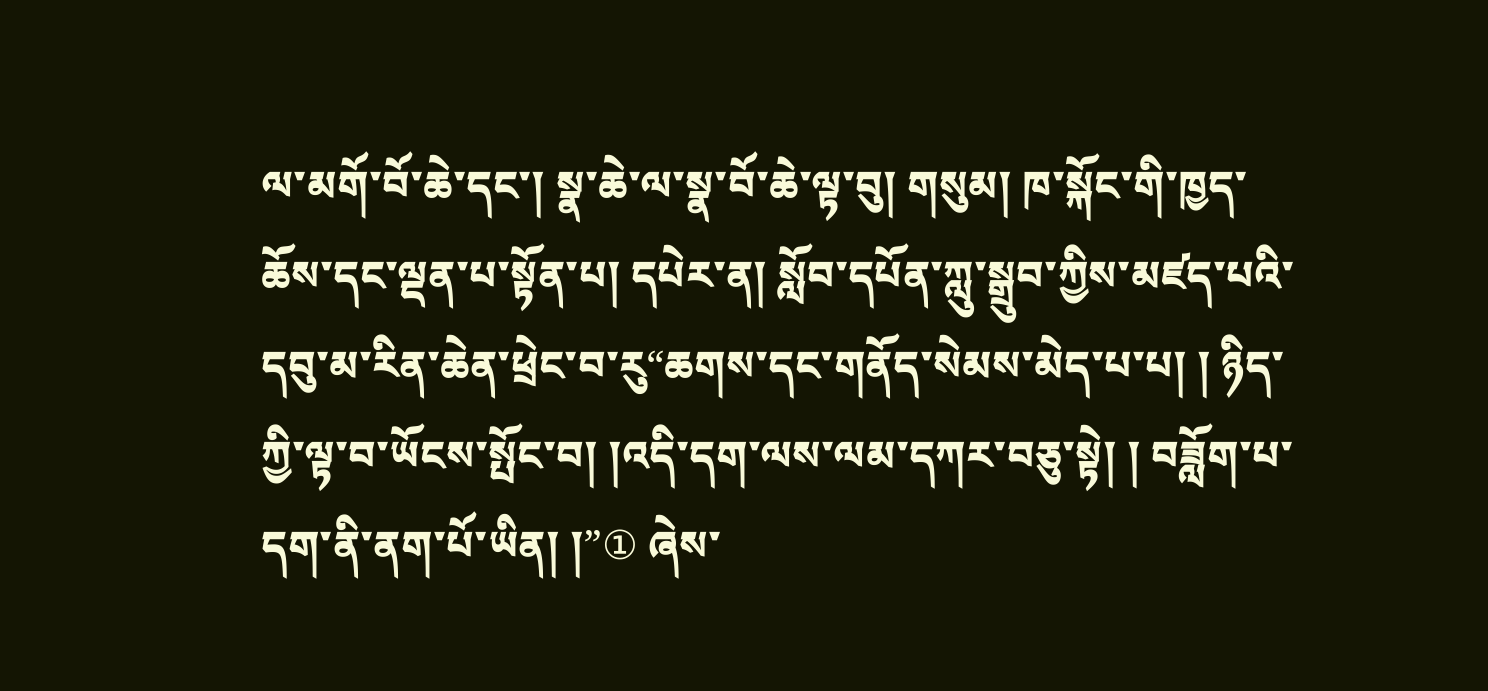ལ་མགོ་བོ་ཆེ་དང་། སྣ་ཆེ་ལ་སྣ་བོ་ཆེ་ལྟ་བུ། གསུམ། ཁ་སྐོང་གི་ཁྱད་ཆོས་དང་ལྡན་པ་སྟོན་པ། དཔེར་ན། སློབ་དཔོན་ཀླུ་སྒྲུབ་ཀྱིས་མཛད་པའི་དབུ་མ་རིན་ཆེན་ཕྲེང་བ་རུ“ཆགས་དང་གནོད་སེམས་མེད་པ་པ། ། ཉིད་ཀྱི་ལྟ་བ་ཡོངས་སྤོང་བ། །འདི་དག་ལས་ལམ་དཀར་བཅུ་སྟེ། ། བཟློག་པ་དག་ནི་ནག་པོ་ཡིན། །”① ཞེས་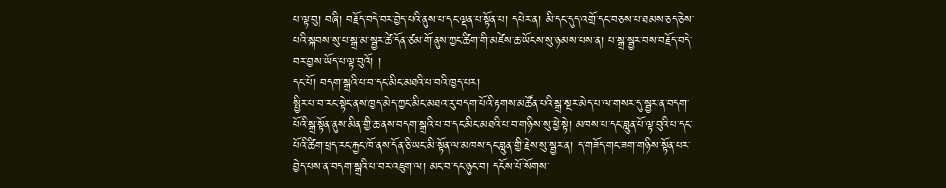པ་ལྟ་བུ། བཞི། བརྗོད་བདེ་བར་བྱེད་པའི་ནུས་པ་དང་ལྡན་པ་སྟོན་པ། དཔེར་ན། མི་དང་དུད་འགྲོ་དང་བཅས་པ་ཐམས་ཅད་ཅེས་པའི་སྐབས་སུ་པ་སྒྲ་མ་སྦྱར་ཚེ་དོན་ཙམ་གོ་ནུས་ཀྱང་ཚིག་གི་མཛེས་ཆ་ཡོངས་སུ་ཉམས་པས་ན། པ་སྒྲ་སྦྱར་བས་བརྗོད་བདེ་བར་བྱས་ཡོད་པ་ལྟ་བུའོ། །
དང་པོ། བདག་སྒྲའི་པ་བ་དང་མིང་མཐའི་པ་བའི་ཁྱད་པར།
སྤྱིར་པ་བ་རང་སྟེང་ནས་ཁྱད་མེད་ཀྱང་མིང་མཐའ་རུ་བདག་པོའི་རྟགས་མཚོན་པའི་སྒྲ་སྔར་མེད་པ་ལ་གསར་དུ་སྦྱར་ན་བདག་པོའི་སྒྲ་སྟོན་ནུས་མིན་གྱི་ཆ་ནས་བདག་སྒྲའི་པ་བ་དང་མིང་མཐའི་པ་བ་གཉིས་སུ་ཕྱེ་སྟེ། མཁས་པ་དང་བླུན་པོ་ལྟ་བུའི་པ་དང་པོའི་ཚིག་ཕྲད་རང་རྐྱང་ཁོ་ནས་དོན་ཅི་ཡང་མི་སྟོན་ལ་མཁས་དང་བླུན་གྱི་རྗེས་སུ་སྦྱར་ན། ད་གཟོད་གང་ཟག་གཉིས་སྟོན་པར་བྱེད་པས་ན་བདག་སྒྲའི་པ་བར་འཇུག་ལ། མང་བ་དང་ཉུང་བ། དངོས་པོ་སོགས་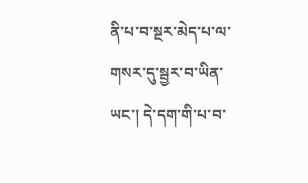ནི་པ་བ་སྔར་མེད་པ་ལ་གསར་དུ་སྦྱར་བ་ཡིན་ཡང་། དེ་དག་གི་པ་བ་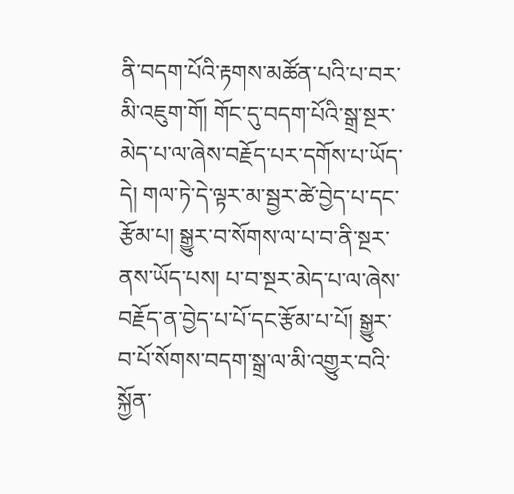ནི་བདག་པོའི་རྟགས་མཚོན་པའི་པ་བར་མི་འཇུག་གོ། གོང་དུ་བདག་པོའི་སྒྲ་སྔར་མེད་པ་ལ་ཞེས་བརྗོད་པར་དགོས་པ་ཡོད་དེ། གལ་ཏེ་དེ་ལྟར་མ་སྦྱར་ཚེ་བྱེད་པ་དང་རྩོམ་པ། སྒྱུར་བ་སོགས་ལ་པ་བ་ནི་སྔར་ནས་ཡོད་པས། པ་བ་སྔར་མེད་པ་ལ་ཞེས་བརྗོད་ན་བྱེད་པ་པོ་དང་རྩོམ་པ་པོ། སྒྱུར་བ་པོ་སོགས་བདག་སྒྲ་ལ་མི་འགྱུར་བའི་སྐྱོན་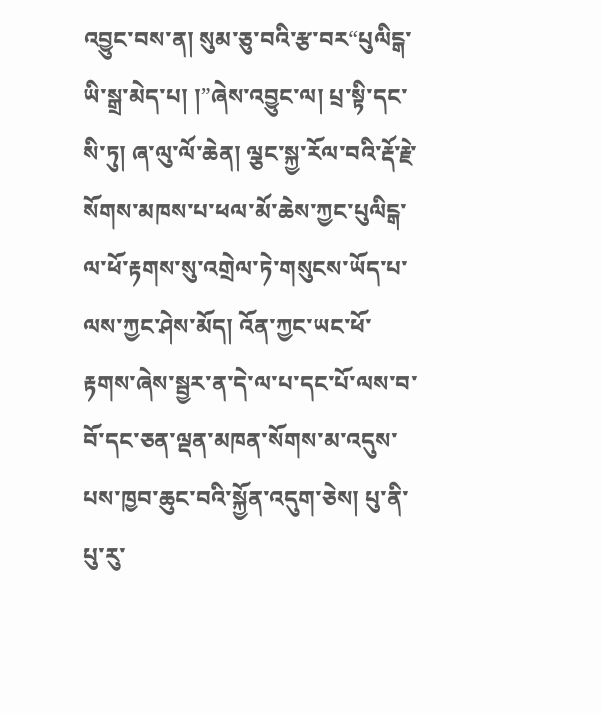འབྱུང་བས་ན། སུམ་ཅུ་བའི་རྩ་བར“པུལིངྒ་ཡི་སྒྲ་མེད་པ། །”ཞེས་འབྱུང་ལ། པྲ་སྟི་དང་སི་ཏུ། ཞ་ལུ་ལོ་ཆེན། ལྕང་སྐྱ་རོལ་བའི་རྡོ་རྗེ་སོགས་མཁས་པ་ཕལ་མོ་ཆེས་ཀྱང་པུལིངྒ་ལ་ཕོ་རྟགས་སུ་འགྲེལ་ཏེ་གསུངས་ཡོད་པ་ལས་ཀྱང་ཤེས་མོད། འོན་ཀྱང་ཡང་ཕོ་རྟགས་ཞེས་སྦྱར་ན་དེ་ལ་པ་དང་པོ་ལས་བ་བོ་དང་ཅན་ལྡན་མཁན་སོགས་མ་འདུས་པས་ཁྱབ་ཆུང་བའི་སྐྱོན་འདུག་ཅེས། པུ་ནི་པུ་རུ་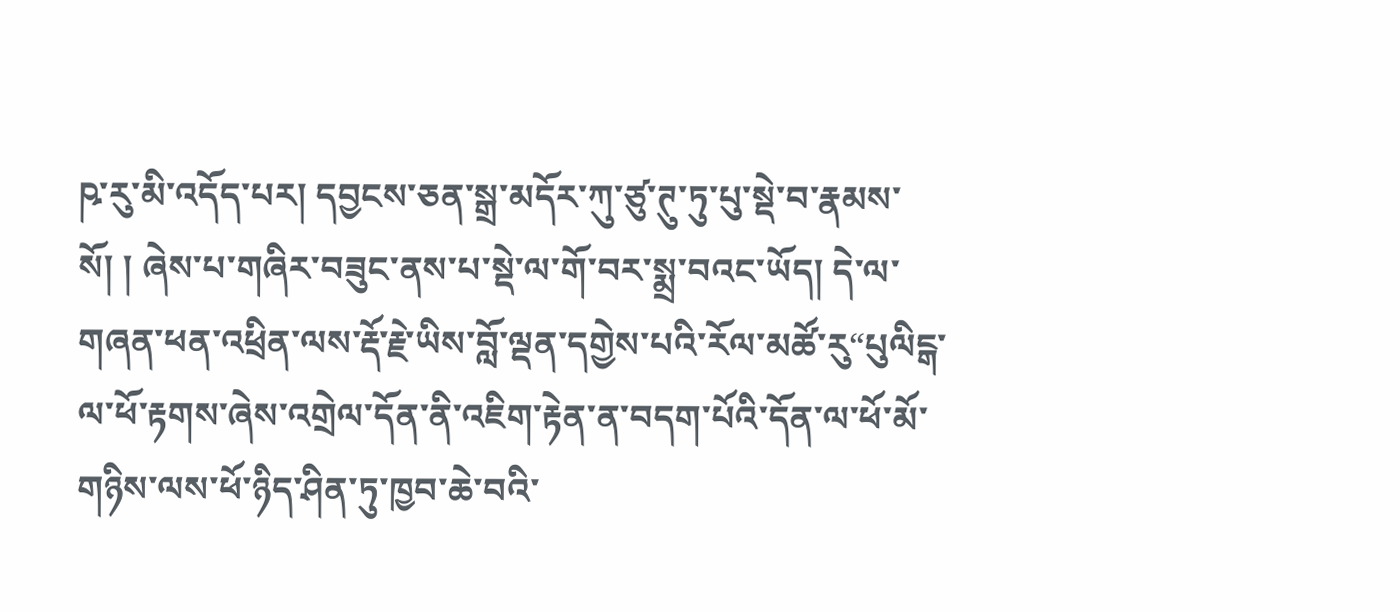ཥ་རུ་མི་འདོད་པར། དབྱངས་ཅན་སྒྲ་མདོར་ཀུ་ཙུ་ཊུ་ཏུ་པུ་སྡེ་བ་རྣམས་སོ། ། ཞེས་པ་གཞིར་བཟུང་ནས་པ་སྡེ་ལ་གོ་བར་སྨྲ་བའང་ཡོད། དེ་ལ་གཞན་ཕན་འཕྲིན་ལས་རྡོ་རྗེ་ཡིས་བློ་ལྡན་དགྱེས་པའི་རོལ་མཚོ་རུ“པུལིངྒ་ལ་ཕོ་རྟགས་ཞེས་འགྲེལ་དོན་ནི་འཇིག་རྟེན་ན་བདག་པོའི་དོན་ལ་ཕོ་མོ་གཉིས་ལས་ཕོ་ཉིད་ཤིན་ཏུ་ཁྱབ་ཆེ་བའི་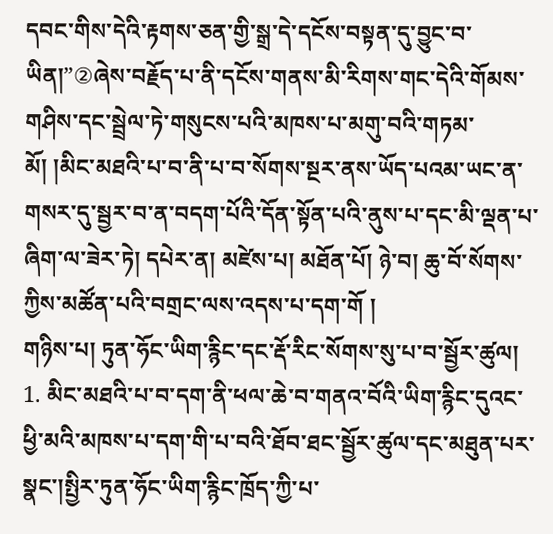དབང་གིས་དེའི་རྟགས་ཅན་གྱི་སྒྲ་དེ་དངོས་བསྟན་དུ་བྱུང་བ་ཡིན།”②ཞེས་བརྗོད་པ་ནི་དངོས་གནས་མི་རིགས་གང་དེའི་གོམས་གཤིས་དང་སྦྲེལ་ཏེ་གསུངས་པའི་མཁས་པ་མགུ་བའི་གཏམ་མོ། །མིང་མཐའི་པ་བ་ནི་པ་བ་སོགས་སྔར་ནས་ཡོད་པའམ་ཡང་ན་གསར་དུ་སྦྱར་བ་ན་བདག་པོའི་དོན་སྟོན་པའི་ནུས་པ་དང་མི་ལྡན་པ་ཞིག་ལ་ཟེར་ཏེ། དཔེར་ན། མཛེས་པ། མཐོན་པོ། ཉེ་བ། ཆུ་བོ་སོགས་ཀྱིས་མཚོན་པའི་བགྲང་ལས་འདས་པ་དག་གོ །
གཉིས་པ། ཏུན་ཧོང་ཡིག་རྙིང་དང་རྡོ་རིང་སོགས་སུ་པ་བ་སྦྱོར་ཚུལ།
1. མིང་མཐའི་པ་བ་དག་ནི་ཕལ་ཆེ་བ་གནའ་བོའི་ཡིག་རྙིང་དུའང་ཕྱི་མའི་མཁས་པ་དག་གི་པ་བའི་ཐོབ་ཐང་སྦྱོར་ཚུལ་དང་མཐུན་པར་སྣང་།སྤྱིར་ཏུན་ཧོང་ཡིག་རྙིང་ཁྲོད་ཀྱི་པ་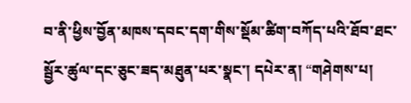བ་ནི་ཕྱིས་བྱོན་མཁས་དབང་དག་གིས་སྡོམ་ཚིག་བཀོད་པའི་ཐོབ་ཐང་སྦྱོར་ཚུལ་དང་ཅུང་ཟད་མཐུན་པར་སྣང་། དཔེར་ན། “གཤེགས་པ།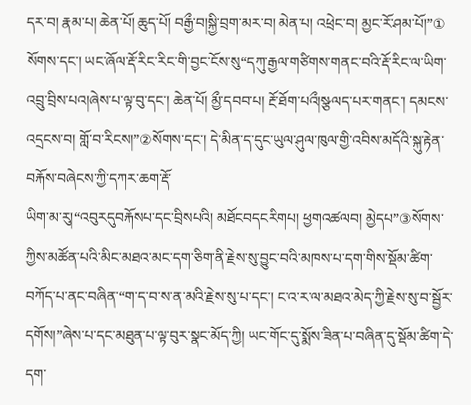དར་བ། རྣམ་པ། ཆེན་པོ། ཆུད་པོ། བརྒྱྀ་བ།སྐྱི་བྲག་མར་བ། མེན་པ། འཕྲེང་བ། མྱང་རོ་ཤམ་པོ།”① སོགས་དང་། ཡང་ཞོལ་རྡོ་རིང་རིང་གི་བྱང་ངོས་སུ“དཀུ་རྒྱལ་གཙིགས་གནང་བའི་རྡོ་རིང་ལ་ཡིག་འབྲུ་བྲིས་པའ།ཞེས་པ་ལྟ་བུ་དང་། ཆེན་པོ། མྱྀ་དབབ་པ། རྔོ་ཐོག་པའྀ།སྩལད་པར་གནང་། དམངས་འདྲངས་བ། གློ་བ་རིངས།”②སོགས་དང་། དེ་མིན་ད་དུང་ཡུལ་ཤུལ་ཁུལ་གྱི་འབིས་མདོའི་སྐུ་རྟེན་བརྐོས་བཞེངས་ཀྱི་དཀར་ཆག་རྡོ་
ཡིག་མ་རུ།“འབུརདུབརྐོསཔ་དང་བྲིསཔའི། མཐོངབདངརིགཔ། ཕྱགའཚལབ། མྱེདཔ”③སོགས་ཀྱིས་མཚོན་པའི་མིང་མཐའ་མང་དག་ཅིག་ནི་རྗེས་སུ་བྱུང་བའི་མཁས་པ་དག་གིས་སྡོམ་ཚིག་བཀོད་པ་ནང་བཞིན་“ག་ད་བ་ས་ན་མའི་རྗེས་སུ་པ་དང་། ང་འ་ར་ལ་མཐའ་མེད་ཀྱི་རྗེས་སུ་བ་སྦྱོར་དགོས།”ཞེས་པ་དང་མཐུན་པ་ལྟ་བུར་སྣང་མོད་ཀྱི། ཡང་གོང་དུ་སྨོས་ཟིན་པ་བཞིན་དུ་སྡོམ་ཚིག་དེ་དག་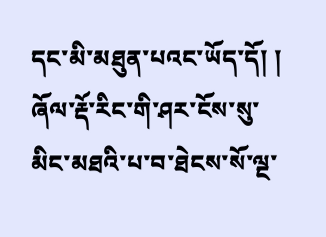དང་མི་མཐུན་པའང་ཡོད་དོ། ། ཞོལ་རྡོ་རིང་གི་ཤར་ངོས་སུ་མིང་མཐའི་པ་བ་ཐེངས་སོ་ལྔ་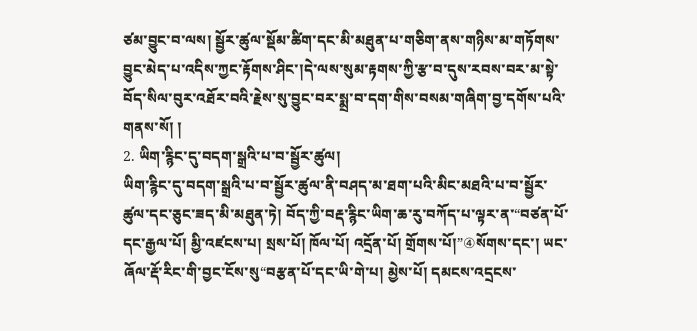ཙམ་བྱུང་བ་ལས། སྦྱོར་ཚུལ་སྡོམ་ཚིག་དང་མི་མཐུན་པ་གཅིག་ནས་གཉིས་མ་གཏོགས་བྱུང་མེད་པ་འདིས་ཀྱང་རྟོགས་ཤིང་།དེ་ལས་སུམ་རྟགས་ཀྱི་རྩ་བ་དུས་རབས་བར་མ་སྟེ་བོད་སིལ་བུར་འཐོར་བའི་རྗེས་སུ་བྱུང་བར་སྨྲ་བ་དག་གིས་བསམ་གཞིག་བྱ་དགོས་པའི་གནས་སོ། །
2. ཡིག་རྙིང་དུ་བདག་སྒྲའི་པ་བ་སྦྱོར་ཚུལ།
ཡིག་རྙིང་དུ་བདག་སྒྲའི་པ་བ་སྦྱོར་ཚུལ་ནི་བཤད་མ་ཐག་པའི་མིང་མཐའི་པ་བ་སྦྱོར་ཚུལ་དང་ཅུང་ཟད་མི་མཐུན་ཏེ། བོད་ཀྱི་བརྡ་རྙིང་ཡིག་ཆ་རུ་བཀོད་པ་ལྟར་ན་“བཙན་པོ་དང་རྒྱལ་པོ། མྱི་འཛངས་པ། སྲས་པོ། ཁོལ་པོ། འདྲོན་པོ། གྲོགས་པོ།”④སོགས་དང་། ཡང་ཞོལ་རྡོ་རིང་གི་བྱང་ངོས་སུ“བརྩན་པོ་དང་ཡི་གེ་པ། མྱེས་པོ། དམངས་འདྲངས་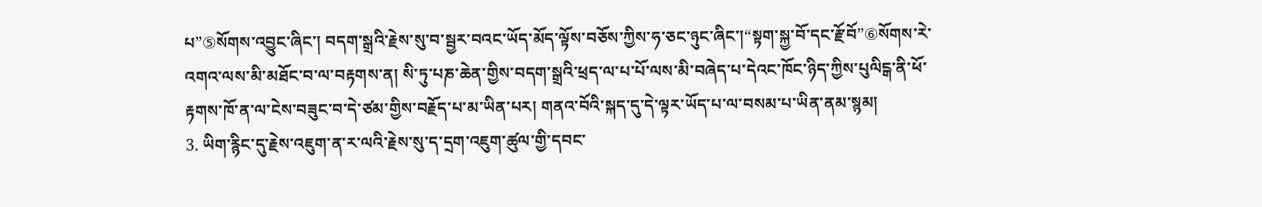པ”⑤སོགས་འབྱུང་ཞིང་། བདག་སྒྲའི་རྗེས་སུ་བ་སྦྱར་བའང་ཡོད་མོད་ལྟོས་བཅོས་ཀྱིས་ཧ་ཅང་ཉུང་ཞིང་།“སྟག་སྐྱ་བོ་དང་རྗོ་བོ”⑥སོགས་རེ་འགའ་ལས་མི་མཐོང་བ་ལ་བརྟགས་ན། སི་ཏུ་པཎ་ཆེན་གྱིས་བདག་སྒྲའི་ཕྲད་ལ་པ་པོ་ལས་མི་བཞེད་པ་དེའང་ཁོང་ཉིད་ཀྱིས་པུལིངྒ་ནི་ཕོ་རྟགས་ཁོ་ན་ལ་ངེས་བཟུང་བ་དེ་ཙམ་གྱིས་བརྗོད་པ་མ་ཡིན་པར། གནའ་བོའི་སྐད་དུ་དེ་ལྟར་ཡོད་པ་ལ་བསམ་པ་ཡིན་ནམ་སྙམ།
3. ཡིག་རྙིང་དུ་རྗེས་འཇུག་ན་ར་ལའི་རྗེས་སུ་ད་དྲག་འཇུག་ཚུལ་གྱི་དབང་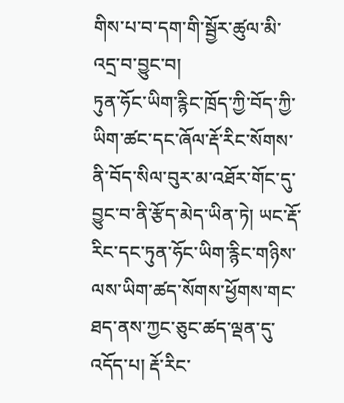གིས་པ་བ་དག་གི་སྦྱོར་ཚུལ་མི་འདྲ་བ་བྱུང་བ།
ཏུན་ཧོང་ཡིག་རྙིང་ཁྲོད་ཀྱི་བོད་ཀྱི་ཡིག་ཚང་དང་ཞོལ་རྡོ་རིང་སོགས་ནི་བོད་སིལ་བུར་མ་འཐོར་གོང་དུ་བྱུང་བ་ནི་རྩོད་མེད་ཡིན་ཏེ། ཡང་རྡོ་རིང་དང་ཏུན་ཧོང་ཡིག་རྙིང་གཉིས་ལས་ཡིག་ཚད་སོགས་ཕྱོགས་གང་ཐད་ནས་ཀྱང་ཅུང་ཚད་ལྡན་དུ་འདོད་པ། རྡོ་རིང་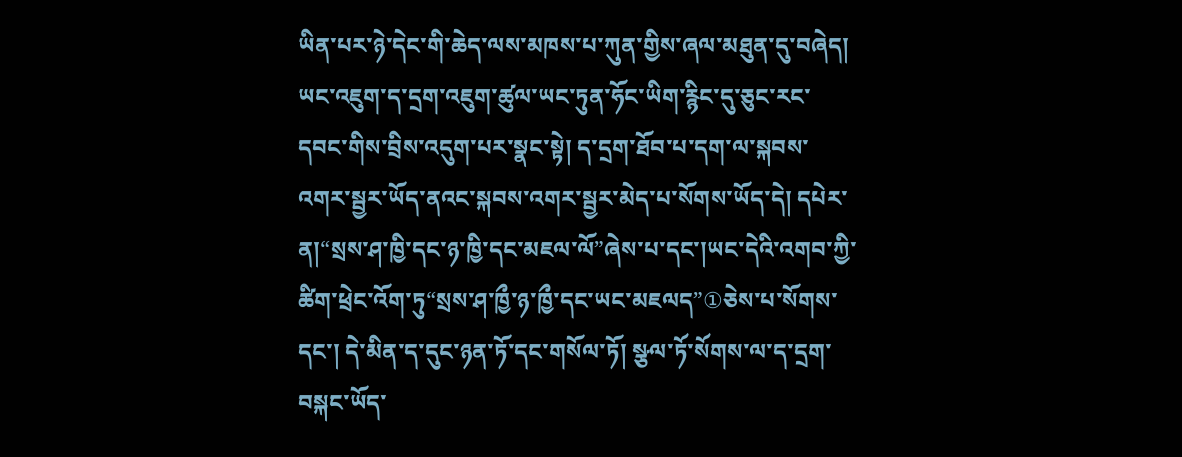ཡིན་པར་ཉེ་དེང་གི་ཆེད་ལས་མཁས་པ་ཀུན་གྱིས་ཞལ་མཐུན་དུ་བཞེད། ཡང་འཇུག་ད་དྲག་འཇུག་ཚུལ་ཡང་ཏུན་ཧོང་ཡིག་རྙིང་དུ་ཅུང་རང་དབང་གིས་བྲིས་འདུག་པར་སྣང་སྟེ། ད་དྲག་ཐོབ་པ་དག་ལ་སྐབས་འགར་སྦྱར་ཡོད་ནའང་སྐབས་འགར་སྦྱར་མེད་པ་སོགས་ཡོད་དེ། དཔེར་ན།“སྲས་ཤ་ཁྱི་དང་ཉ་ཁྱི་དང་མཇལ་ལོ”ཞེས་པ་དང་།ཡང་དེའི་འགབ་ཀྱི་ཚིག་ཕྲེང་འོག་ཏུ“སྲས་ཤ་ཁྱྀ་ཉ་ཁྱྀ་དང་ཡང་མཇལད”①ཅེས་པ་སོགས་དང་། དེ་མིན་ད་དུང་ཉན་ཏོ་དང་གསོལ་ཏོ། སྩལ་ཏོ་སོགས་ལ་ད་དྲག་བསྐང་ཡོད་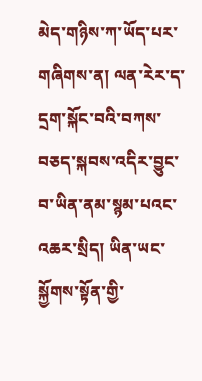མེད་གཉིས་ཀ་ཡོད་པར་གཞིགས་ན། ལན་རེར་ད་དྲག་སྐོང་བའི་བཀས་བཅད་སྐབས་འདིར་བྱུང་བ་ཡིན་ནམ་སྙམ་པའང་འཆར་སྲིད། ཡིན་ཡང་སྐྱོགས་སྟོན་གྱི་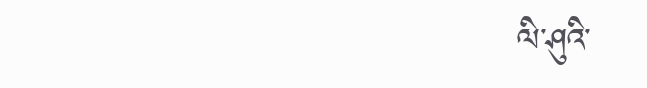ལི་ཤུའི་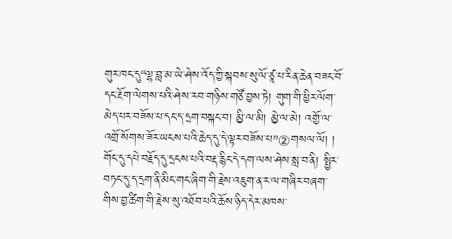གུར་ཁང་དུ“ལྷ་བླ་མ་ཡེ་ཤེས་འོད་ཀྱི་སྐབས་སུ་ལོ་ཙཱ་པ་རིན་ཆེན་བཟང་བོ་དང་རྔོག་ལེགས་པའི་ཤེས་རབ་གཉིས་གཙོ་བྱས་ཏེ། གུག་གི་ཕྱིར་ལོག་མེད་པར་བཟོས་པ་དང་ད་དྲག་བསྐང་བ། མྱི་ལ་མི། མྱེ་ལ་མེ། འགྱོ་ལ་འགྲོ་སོགས་ཟོར་ཡངས་པའི་ཆེད་དུ་དེ་ལྟར་བཟོས་པ”②གསལ་ལོ། ། གོང་དུ་དཔེ་བརྗོད་དུ་དྲངས་པའི་བརྡ་རྙིང་དེ་དག་ལས་ཤེས་སླ་བ་ནི། སྤྱིར་བཏང་དུ་ད་དྲག་ནི་མིང་གང་ཞིག་གི་རྗེས་འཇུག་ན་ར་ལ་གཞིར་བཞག་གིས་བྱ་ཚིག་གི་རྗེས་སུ་འཐོབ་པའི་ཆོས་ཉིད་དེར་མཁས་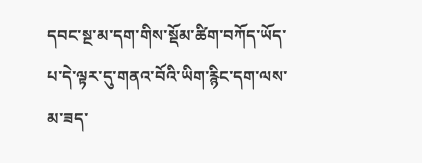དབང་སྔ་མ་དག་གིས་སྡོམ་ཚིག་བཀོད་ཡོད་པ་དེ་ལྟར་དུ་གནའ་བོའི་ཡིག་རྙིང་དག་ལས་མ་ཟད་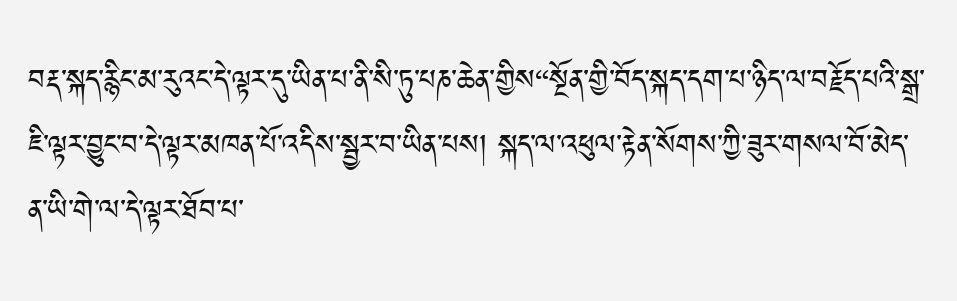བརྡ་སྐད་རྙིང་མ་རུའང་དེ་ལྟར་དུ་ཡིན་པ་ནི་སི་ཏུ་པཎ་ཆེན་གྱིས“སྔོན་གྱི་བོད་སྐད་དག་པ་ཉིད་ལ་བརྗོད་པའི་སྒྲ་ཇི་ལྟར་བྱུང་བ་དེ་ལྟར་མཁན་པོ་འདིས་སྦྱར་བ་ཡིན་པས། སྐད་ལ་འཕུལ་རྟེན་སོགས་ཀྱི་ཟུར་གསལ་བོ་མེད་ན་ཡི་གེ་ལ་དེ་ལྟར་ཐོབ་པ་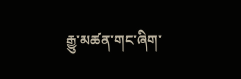རྒྱུ་མཚན་གང་ཞིག་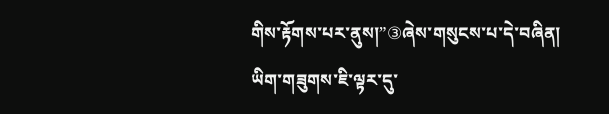གིས་རྟོགས་པར་ནུས།”③ཞེས་གསུངས་པ་དེ་བཞིན། ཡིག་གཟུགས་ཇི་ལྟར་དུ་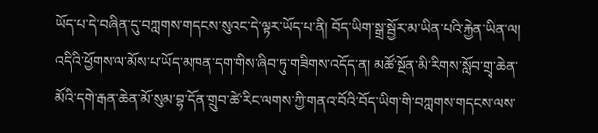ཡོད་པ་དེ་བཞིན་དུ་བཀླགས་གདངས་སུའང་དེ་ལྟར་ཡོད་པ་ནི། བོད་ཡིག་སྒྲ་སྦྱོར་མ་ཡིན་པའི་རྐྱེན་ཡིན་ལ། འདིའི་ཕྱོགས་ལ་མོས་པ་ཡོད་མཁན་དག་གིས་ཞིབ་ཏུ་གཟིགས་འདོད་ན། མཚོ་སྔོན་མི་རིགས་སློབ་གྲྭ་ཆེན་མོའི་དགེ་རྒན་ཆེན་མོ་སུམ་བྷ་དོན་གྲུབ་ཚེ་རིང་ལགས་ཀྱི་གནའ་བོའི་བོད་ཡིག་གི་བཀླགས་གདངས་ལས་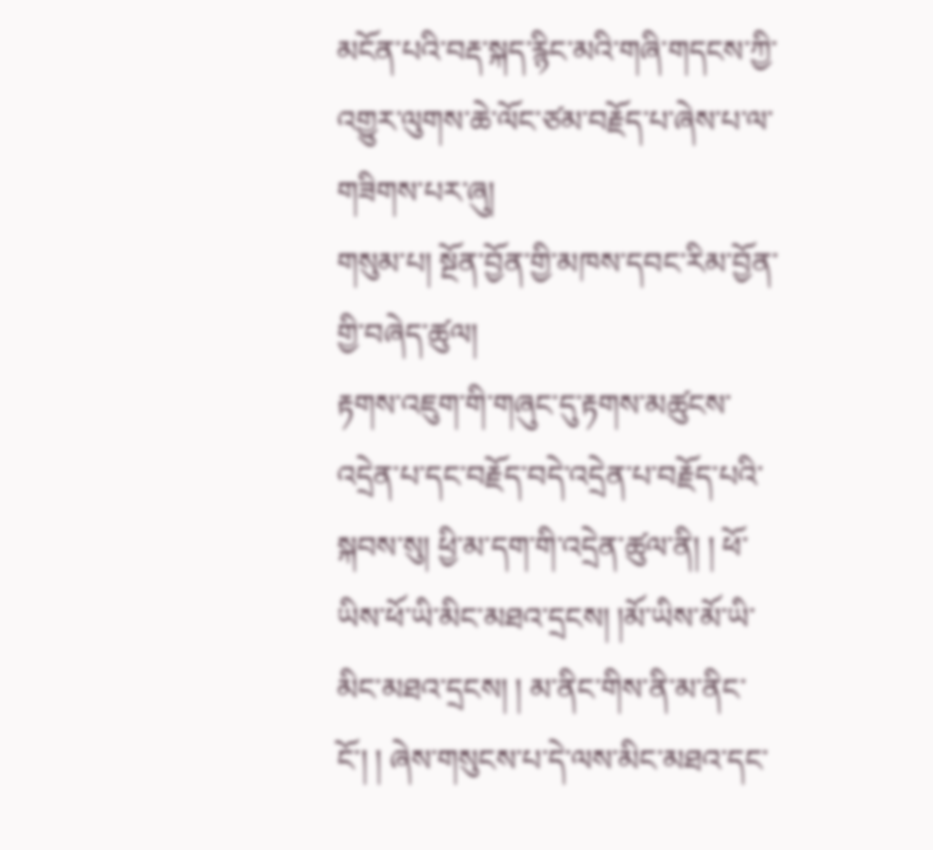མངོན་པའི་བརྡ་སྐད་རྙིང་མའི་གཞི་གདངས་ཀྱི་འགྱུར་ལུགས་ཆེ་ལོང་ཙམ་བརྗོད་པ་ཞེས་པ་ལ་གཟིགས་པར་ཞུ།
གསུམ་པ། སྔོན་བྱོན་གྱི་མཁས་དབང་རིམ་བྱོན་གྱི་བཞེད་ཚུལ།
རྟགས་འཇུག་གི་གཞུང་དུ་རྟགས་མཚུངས་འདྲེན་པ་དང་བརྗོད་བདེ་འདྲེན་པ་བརྗོད་པའི་སྐབས་སུ། ཕྱི་མ་དག་གི་འདྲེན་ཚུལ་ནི། ། ཕོ་ཡིས་ཕོ་ཡི་མིང་མཐའ་དྲངས། །མོ་ཡིས་མོ་ཡི་མིང་མཐའ་དྲངས། ། མ་ནིང་གིས་ནི་མ་ནིང་ངོ་། ། ཞེས་གསུངས་པ་དེ་ལས་མིང་མཐའ་དང་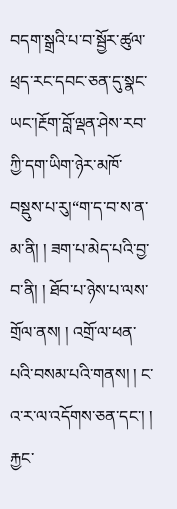བདག་སྒྲའི་པ་བ་སྦྱོར་ཚུལ་ཕྲད་རང་དབང་ཅན་དུ་སྣང་ཡང་།རྔོག་བློ་ལྡན་ཤེས་རབ་ཀྱི་དག་ཡིག་ཉེར་མཁོ་བསྡུས་པ་རུ།“ག་ད་བ་ས་ན་མ་ནི། ། ཟག་པ་མེད་པའི་བྱ་བ་ནི། ། ཐོབ་པ་ཉེས་པ་ལས་གྲོལ་ནས། ། འགྲོ་ལ་ཕན་པའི་བསམ་པའི་གནས། ། ང་འ་ར་ལ་འདོགས་ཅན་དང་། ། རྐྱང་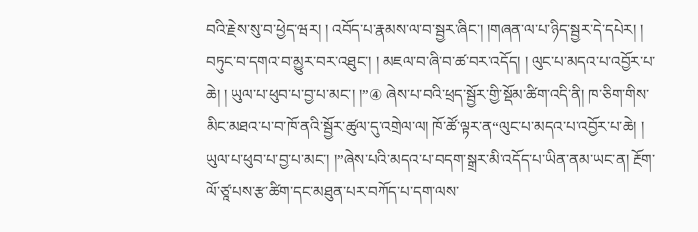བའི་རྗེས་སུ་བ་ཕྱེད་ཝར། ། འབོད་པ་རྣམས་ལ་བ་སྦྱར་ཞིང་། །གཞན་ལ་པ་ཉིད་སྦྱར་དེ་དཔེར། ། བཏུང་བ་དགའ་བ་མྱུར་བར་འཐུང་། ། མཇལ་བ་ཞི་བ་ཚ་བར་འདོད། ། ལུང་པ་མདའ་པ་འབྱོར་པ་ཆེ། ། ཡུལ་པ་ཕུབ་པ་བྱ་པ་མང་། །”④ ཞེས་པ་བའི་ཕྲད་སྦྱོར་གྱི་སྡོམ་ཚིག་འདི་ནི། ཁ་ཅིག་གིས་མིང་མཐའ་པ་བ་ཁོ་ནའི་སྦྱོར་ཚུལ་དུ་འགྲེལ་ལ། ཁོ་ཚོ་ལྟར་ན“ལུང་པ་མདའ་པ་འབྱོར་པ་ཆེ། ། ཡུལ་པ་ཕུབ་པ་བྱ་པ་མང་། །”ཞེས་པའི་མདའ་པ་བདག་སྒྲར་མི་འདོད་པ་ཡིན་ནམ་ཡང་ན། རྔོག་ལོ་ཙཱ་པས་རྩ་ཚིག་དང་མཐུན་པར་བཀོད་པ་དག་ལས་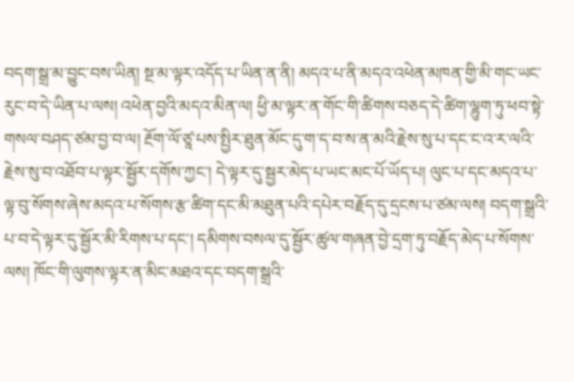བདག་སྒྲ་མ་བྱུང་བས་ཡིན། སྔ་མ་ལྟར་འདོད་པ་ཡིན་ན་ནི། མདའ་པ་ནི་མདའ་འཕེན་མཁན་གྱི་མི་གང་ཡང་རུང་བ་དེ་ཡིན་པ་ལས། འཕེན་བྱའི་མདའ་མིན་ལ། ཕྱི་མ་ལྟར་ན་གོང་གི་ཚིགས་བཅད་དེ་ཚིག་ལྷུག་ཏུ་ཕབ་སྟེ་གསལ་བཤད་ཙམ་བྱ་བ་ལ། རྔོག་ལོ་ཙཱ་པས་སྤྱིར་ཐུན་མོང་དུ་ག་ད་བ་ས་ན་མའི་རྗེས་སུ་པ་དང་ང་འ་ར་ལའི་རྗེས་སུ་བ་འཐོབ་པ་ལྟར་སྦྱོར་དགོས་ཀྱང་། དེ་ལྟར་དུ་སྦྱར་མེད་པ་ཡང་མང་པོ་ཡོད་པ། ལུང་པ་དང་མདའ་པ་ལྟ་བུ་སོགས་ཞེས་མདའ་པ་སོགས་རྩ་ཚིག་དང་མི་མཐུན་པའི་དཔེར་བརྗོད་དུ་དྲངས་པ་ཙམ་ལས། བདག་སྒྲའི་པ་བ་དེ་ལྟར་དུ་སྦྱོར་མི་རིགས་པ་དང་། དམིགས་བསལ་དུ་སྦྱོར་ཚུལ་གཞན་བྱེ་དྲག་ཏུ་བརྗོད་མེད་པ་སོགས་ལས། ཁོང་གི་ལུགས་ལྟར་ན་མིང་མཐའ་དང་བདག་སྒྲའི་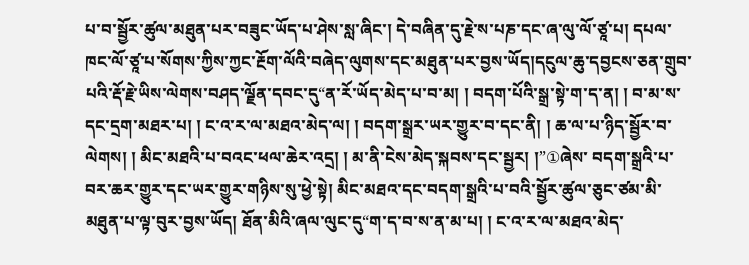པ་བ་སྦྱོར་ཚུལ་མཐུན་པར་བཟུང་ཡོད་པ་ཤེས་སླ་ཞིང་། དེ་བཞིན་དུ་རྗེ་ས་པཎ་དང་ཞ་ལུ་ལོ་ཙཱ་པ། དཔལ་ཁང་ལོ་ཙཱ་པ་སོགས་ཀྱིས་ཀྱང་རྔོག་ལོའི་བཞེད་ལུགས་དང་མཐུན་པར་བྱས་ཡོད།དངུལ་ཆུ་དབྱངས་ཅན་གྲུབ་པའི་རྡོ་རྗེ་ཡིས་ལེགས་བཤད་ལྗོན་དབང་དུ“ན་རོ་ཡོད་མེད་པ་བ་མ། ། བདག་པོའི་སྒྲ་སྟེ་ག་ད་ན། ། བ་མ་ས་དང་དྲག་མཐར་པ། ། ང་འ་ར་ལ་མཐའ་མེད་ལ། ། བདག་སྒྲར་ཡར་གྱུར་བ་དང་ནི། ། ཆ་ལ་པ་ཉིད་སྦྱོར་བ་ལེགས། ། མིང་མཐའི་པ་བའང་ཕལ་ཆེར་འདྲ། ། མ་ནི་ངེས་མེད་སྐབས་དང་སྦྱར། །”①ཞེས་ བདག་སྒྲའི་པ་བར་ཆར་གྱུར་དང་ཡར་གྱུར་གཉིས་སུ་ཕྱེ་སྟེ། མིང་མཐའ་དང་བདག་སྒྲའི་པ་བའི་སྦྱོར་ཚུལ་ཅུང་ཙམ་མི་མཐུན་པ་ལྟ་བུར་བྱས་ཡོད། ཐོན་མིའི་ཞལ་ལུང་དུ“ག་ད་བ་ས་ན་མ་པ། ། ང་འ་ར་ལ་མཐའ་མེད་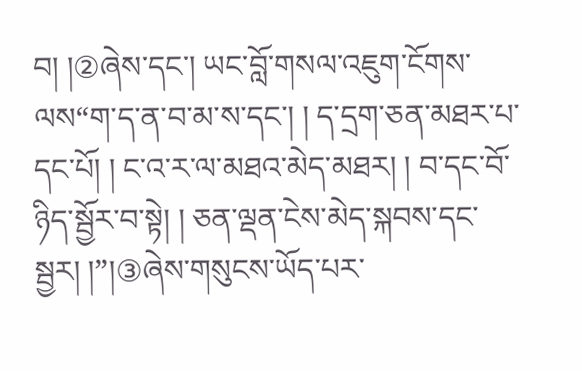བ། །②ཞེས་དང་། ཡང་བློ་གསལ་འཇུག་ངོགས་ལས“ག་ད་ན་བ་མ་ས་དང་། ། ད་དྲག་ཅན་མཐར་པ་དང་པོ། ། ང་འ་ར་ལ་མཐའ་མེད་མཐར། ། བ་དང་བོ་ཉིད་སྦྱོར་བ་སྟེ། ། ཅན་ལྡན་ངེས་མེད་སྐབས་དང་སྦྱར། །”།③ཞེས་གསུངས་ཡོད་པར་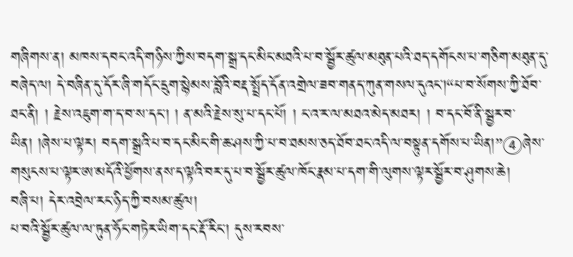གཞིགས་ན། མཁས་དབང་འདི་གཉིས་ཀྱིས་བདག་སྒྲ་དང་མིང་མཐའི་པ་བ་སྦྱོར་ཚུལ་མཐུན་པའི་ཐད་དགོངས་པ་གཅིག་མཐུན་དུ་བཞེད་ལ། དེ་བཞིན་དུ་དོར་ཞི་གདོང་དྲུག་སྙེམས་བློའི་བརྡ་སྤྲོད་དོན་འགྲེལ་ཟབ་གནད་ཀུན་གསལ་དུའང།“པ་བ་སོགས་ཀྱི་ཐོབ་ཐང་ནི། ། རྗེས་འཇུག་ག་ད་བ་ས་དང་། ། ན་མའི་རྗེས་སུ་པ་དང་པོ། ། ང་འ་ར་ལ་མཐའ་མེད་མཐར། ། བ་དང་བོ་ནི་སྦྱར་བ་ཡིན། །ཞེས་པ་ལྟར། བདག་སྒྲའི་པ་བ་དང་མིང་གི་ཆ་ཤས་ཀྱི་པ་བ་ཐམས་ཅད་ཐོབ་ཐང་འདི་ལ་བསྟུན་དགོས་པ་ཡིན།”④ཞེས་གསུངས་པ་ལྟར་ཨ་མདོའི་ཕྱོགས་ནས་ད་ལྟའི་བར་དུ་པ་བ་སྦྱོར་ཚུལ་ཁོང་རྣམ་པ་དག་གི་ལུགས་ལྟར་སྦྱོར་བ་ཤུགས་ཆེ།
བཞི་པ། དེར་འབྲེལ་རང་ཉིད་ཀྱི་བསམ་ཚུལ།
པ་བའི་སྦྱོར་ཚུལ་ལ་ཏུན་ཧོང་གཏེར་ཡིག་དང་རྡོ་རིང་། དུས་རབས་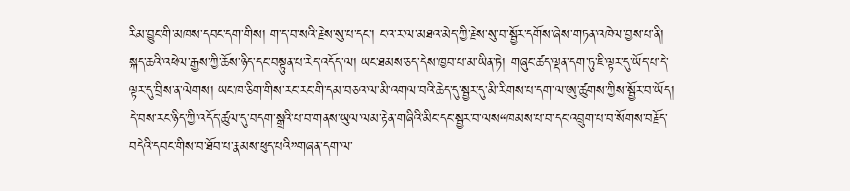རིམ་བྱུང་གི་མཁས་དབང་དག་གིས། ག་ད་བ་སའི་རྗེས་སུ་པ་དང་། ང་འ་ར་ལ་མཐའ་མེད་ཀྱི་རྗེས་སུ་བ་སྦྱོར་དགོས་ཞེས་གཏན་འཁེལ་བྱས་པ་ནི། སྐད་ཆའི་འཕེལ་རྒྱས་ཀྱི་ཆོས་ཉིད་དང་བསྟུན་པ་རེད་འདོད་ལ། ཡང་ཐམས་ཅད་དེས་ཁྱབ་པ་མ་ཡིན་ཏེ། གཞུང་ཚད་ལྡན་དག་ཏུ་ཇི་ལྟར་དུ་ཡོད་པ་དེ་ལྟར་དུ་བྲིས་ན་ལེགས། ཡང་ཁ་ཅིག་གིས་རང་རང་གི་དམ་བཅའ་ལ་མི་འགལ་བའི་ཆེད་དུ་སྦྱར་དུ་མི་རིགས་པ་དག་ལ་ཨུ་ཚུགས་ཀྱིས་སྦྱོར་བ་ཡོད། དེ་བས་རང་ཉིད་ཀྱི་འདོད་ཚུལ་དུ་བདག་སྒྲའི་པ་བ་གནས་ཡུལ་ལམ་རྟེན་གཞིའི་མིང་དང་སྦྱར་བ་ལས“ཁམས་པ་བ་དང་འབྲུག་པ་བ་སོགས་བརྗོད་བདེའི་དབང་གིས་བ་ཐོབ་པ་རྣམས་ཕུད་པའི”གཞན་དག་ལ་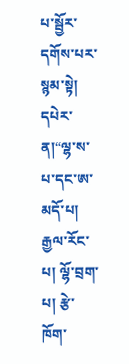པ་སྦྱོར་དགོས་པར་སྙམ་སྟེ། དཔེར་ན།“ལྷ་ས་པ་དང་ཨ་མདོ་པ། རྒྱལ་རོང་པ། ལྷོ་བྲག་པ། རྩེ་ཁོག་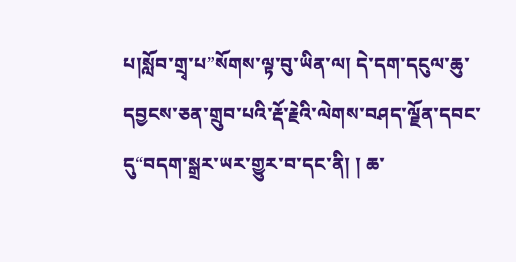པ།སློབ་གྲྭ་པ”སོགས་ལྟ་བུ་ཡིན་ལ། དེ་དག་དངུལ་ཆུ་དབྱངས་ཅན་གྲུབ་པའི་རྡོ་རྗེའི་ལེགས་བཤད་ལྗོན་དབང་དུ“བདག་སྒྲར་ཡར་གྱུར་བ་དང་ནི། ། ཆ་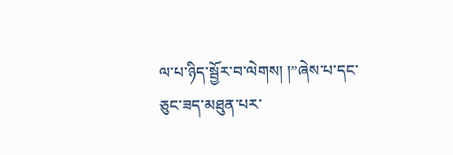ལ་པ་ཉིད་སྦྱོར་བ་ལེགས། །”ཞེས་པ་དང་ཅུང་ཟད་མཐུན་པར་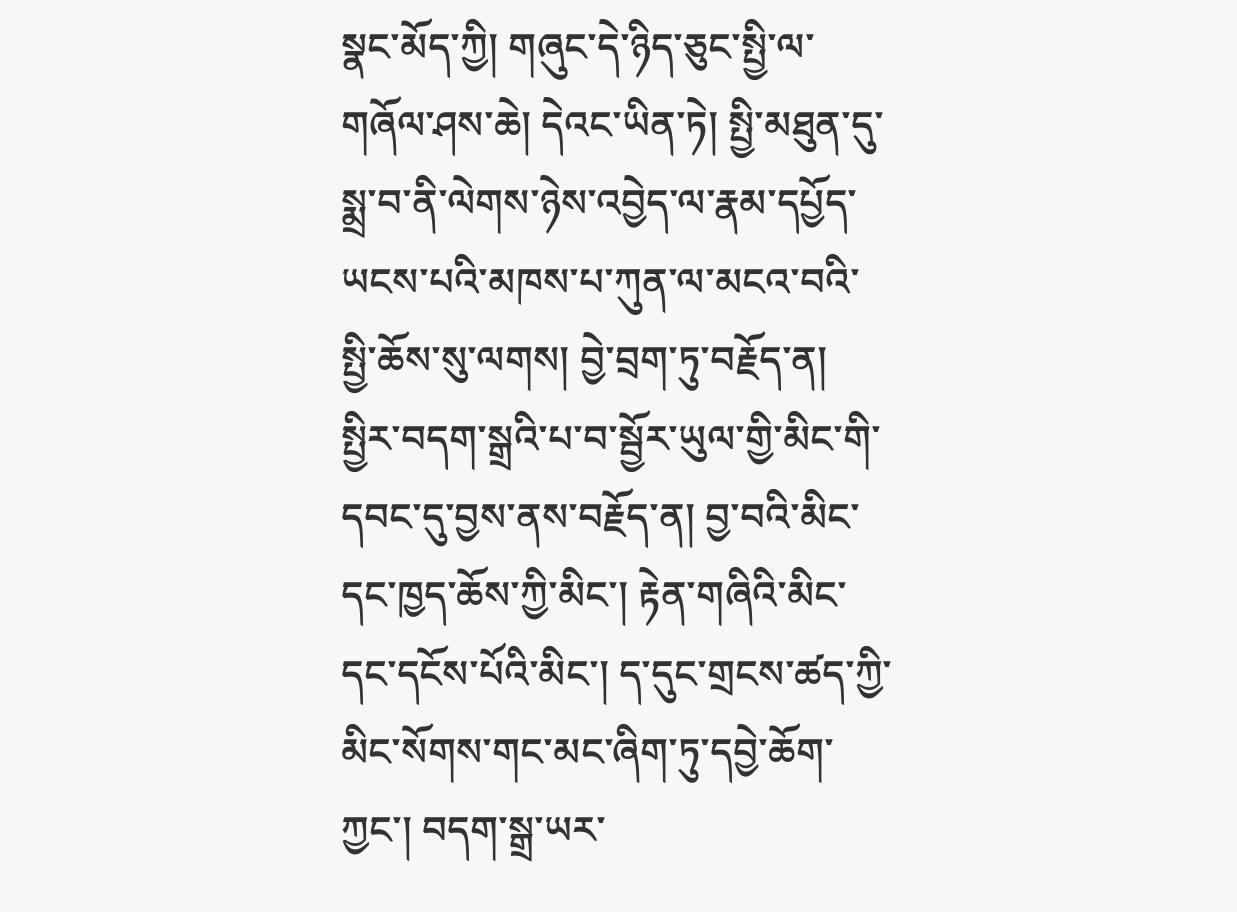སྣང་མོད་ཀྱི། གཞུང་དེ་ཉིད་ཅུང་སྤྱི་ལ་གཞོལ་ཤས་ཆེ། དེའང་ཡིན་ཏེ། སྤྱི་མཐུན་དུ་སྨྲ་བ་ནི་ལེགས་ཉེས་འབྱེད་ལ་རྣམ་དཔྱོད་ཡངས་པའི་མཁས་པ་ཀུན་ལ་མངའ་བའི་སྤྱི་ཆོས་སུ་ལགས། བྱེ་བྲག་ཏུ་བརྗོད་ན། སྤྱིར་བདག་སྒྲའི་པ་བ་སྦྱོར་ཡུལ་གྱི་མིང་གི་དབང་དུ་བྱས་ནས་བརྗོད་ན། བྱ་བའི་མིང་དང་ཁྱད་ཆོས་ཀྱི་མིང་། རྟེན་གཞིའི་མིང་དང་དངོས་པོའི་མིང་། ད་དུང་གྲངས་ཚད་ཀྱི་མིང་སོགས་གང་མང་ཞིག་ཏུ་དབྱེ་ཆོག་ཀྱང་། བདག་སྒྲ་ཡར་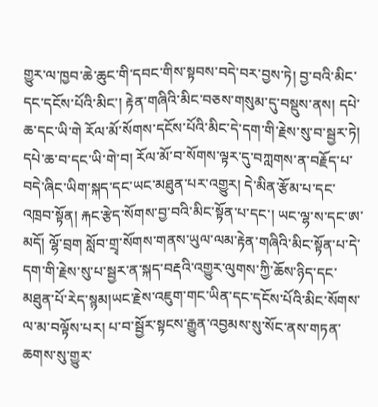གྱུར་ལ་ཁྱབ་ཆེ་ཆུང་གི་དབང་གིས་སྟབས་བདེ་བར་བྱས་ཏེ། བྱ་བའི་མིང་དང་དངོས་པོའི་མིང་། རྟེན་གཞིའི་མིང་བཅས་གསུམ་དུ་བསྡུས་ནས། དཔེ་ཆ་དང་ཡི་གེ རོལ་མོ་སོགས་དངོས་པོའི་མིང་དེ་དག་གི་རྗེས་སུ་བ་སྦྱར་ཏེ། དཔེ་ཆ་བ་དང་ཡི་གེ་བ། རོལ་མོ་བ་སོགས་ལྟར་དུ་བཀླགས་ན་བརྗོད་པ་བདེ་ཞིང་ཡིག་སྐད་དང་ཡང་མཐུན་པར་འགྱུར། དེ་མིན་རྩོམ་པ་དང་འཁྲབ་སྟོན། རྐང་རྩེད་སོགས་བྱ་བའི་མིང་སྟོན་པ་དང་། ཡང་ལྷ་ས་དང་ཨ་མདོ། ལྷོ་བྲག སློབ་གྲྭ་སོགས་གནས་ཡུལ་ལམ་རྟེན་གཞིའི་མིང་སྟོན་པ་དེ་དག་གི་རྗེས་སུ་པ་སྦྱར་ན་སྐད་བརྡའི་འགྱུར་ལུགས་ཀྱི་ཆོས་ཉིད་དང་མཐུན་པོ་རེད་སྙམ།ཡང་རྗེས་འཇུག་གང་ཡིན་དང་དངོས་པོའི་མིང་སོགས་ལ་མ་བལྟོས་པར། པ་བ་སྦྱོར་སྟངས་རྒྱུན་འབྱམས་སུ་སོང་ནས་གཏན་ཆགས་སུ་གྱུར་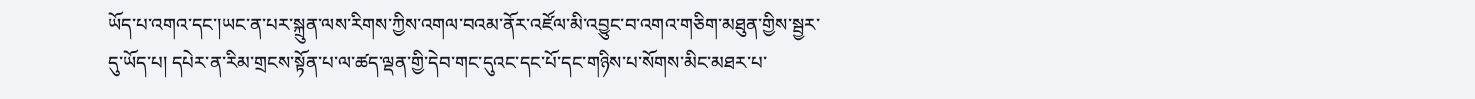ཡོད་པ་འགའ་དང་།ཡང་ན་པར་སྐྲུན་ལས་རིགས་ཀྱིས་འགལ་བའམ་ནོར་འཛོལ་མི་འབྱུང་བ་འགའ་གཅིག་མཐུན་གྱིས་སྦྱར་དུ་ཡོད་པ། དཔེར་ན་རིམ་གྲངས་སྟོན་པ་ལ་ཚད་ལྡན་གྱི་དེབ་གང་དུའང་དང་པོ་དང་གཉིས་པ་སོགས་མིང་མཐར་པ་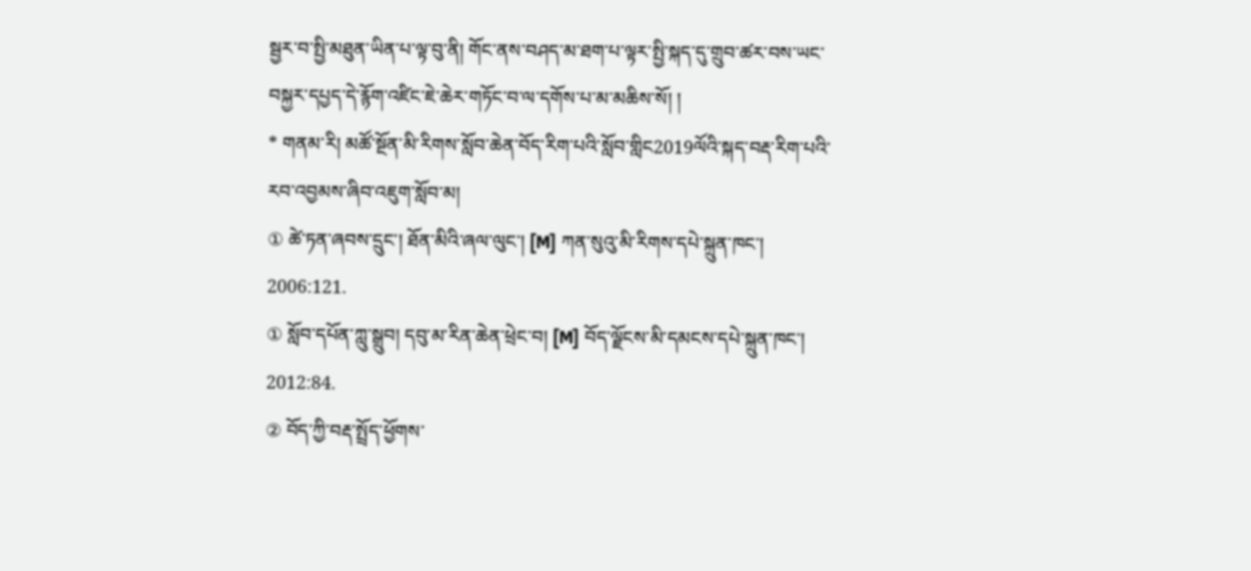སྦྱར་བ་སྤྱི་མཐུན་ཡིན་པ་ལྟ་བུ་ནི། གོང་ནས་བཤད་མ་ཐག་པ་ལྟར་སྤྱི་སྐད་དུ་གྲུབ་ཚར་བས་ཡང་བསྐྱར་དཔྱད་དེ་རྙོག་འཛིང་ཇེ་ཆེར་གཏོང་བ་ལ་དགོས་པ་མ་མཆིས་སོ། །
* གནམ་རི། མཚོ་སྔོན་མི་རིགས་སློབ་ཆེན་བོད་རིག་པའི་སློབ་གླིང2019ལོའི་སྐད་བརྡ་རིག་པའི་རབ་འབྱམས་ཞིབ་འཇུག་སློབ་མ།
① ཚེ་ཏན་ཞབས་དྲུང་། ཐོན་མིའི་ཞལ་ལུང་། [M] ཀན་སུའུ་མི་རིགས་དཔེ་སྐྲུན་ཁང་། 2006:121.
① སློབ་དཔོན་ཀླུ་སྒྲུབ། དབུ་མ་རིན་ཆེན་ཕྲེང་བ། [M] བོད་ལྗོངས་མི་དམངས་དཔེ་སྐྲུན་ཁང་། 2012:84.
② བོད་ཀྱི་བརྡ་སྤྲོད་ཕྱོགས་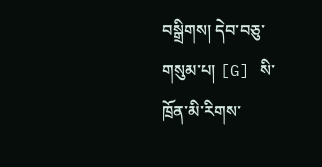བསྒྲིགས། དེབ་བཅུ་གསུམ་པ། [G] སི་ཁྲོན་མི་རིགས་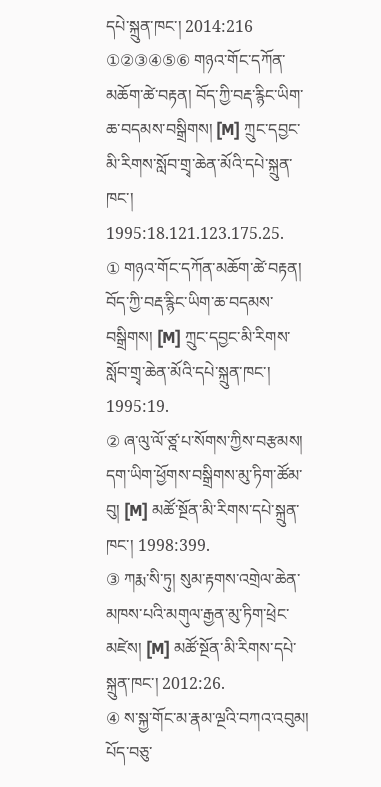དཔེ་སྐྲུན་ཁང་། 2014:216
①②③④⑤⑥ གཉའ་གོང་དཀོན་མཆོག་ཚེ་བརྟན། བོད་ཀྱི་བརྡ་རྙིང་ཡིག་ཆ་བདམས་བསྒྲིགས། [M] ཀྲུང་དབྱང་མི་རིགས་སློབ་གྲྭ་ཆེན་མོའི་དཔེ་སྐྲུན་ཁང་། 1995:18.121.123.175.25.
① གཉའ་གོང་དཀོན་མཆོག་ཚེ་བརྟན། བོད་ཀྱི་བརྡ་རྙིང་ཡིག་ཆ་བདམས་བསྒྲིགས། [M] ཀྲུང་དབྱང་མི་རིགས་སློབ་གྲྭ་ཆེན་མོའི་དཔེ་སྐྲུན་ཁང་། 1995:19.
② ཞ་ལུ་ལོ་ཙྰ་པ་སོགས་ཀྱིས་བརྩམས། དག་ཡིག་ཕྱོགས་བསྒྲིགས་མུ་ཏིག་ཚོམ་བུ། [M] མཚོ་སྔོན་མི་རིགས་དཔེ་སྐྲུན་ཁང་། 1998:399.
③ ཀརྨ་སི་ཏུ། སུམ་རྟགས་འགྲེལ་ཆེན་མཁས་པའི་མགུལ་རྒྱན་མུ་ཏིག་ཕྲེང་མཛེས། [M] མཚོ་སྔོན་མི་རིགས་དཔེ་སྐྲུན་ཁང་། 2012:26.
④ ས་སྐྱ་གོང་མ་རྣམ་ལྔའི་བཀའ་འབུམ། པོད་བཅུ་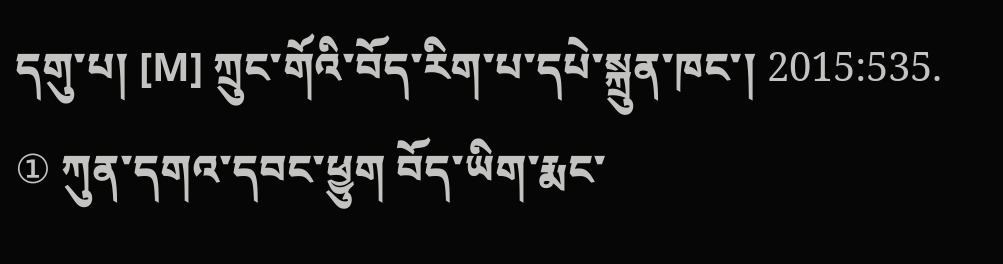དགུ་པ། [M] ཀྲུང་གོའི་བོད་རིག་པ་དཔེ་སྐྲུན་ཁང་། 2015:535.
① ཀུན་དགའ་དབང་ཕྱུག བོད་ཡིག་རྨང་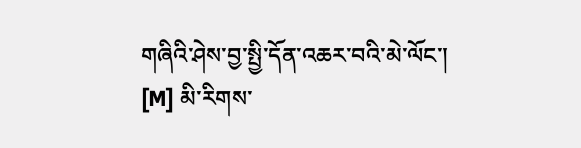གཞིའི་ཤེས་བྱ་སྤྱི་དོན་འཆར་བའི་མེ་ལོང་། [M] མི་རིགས་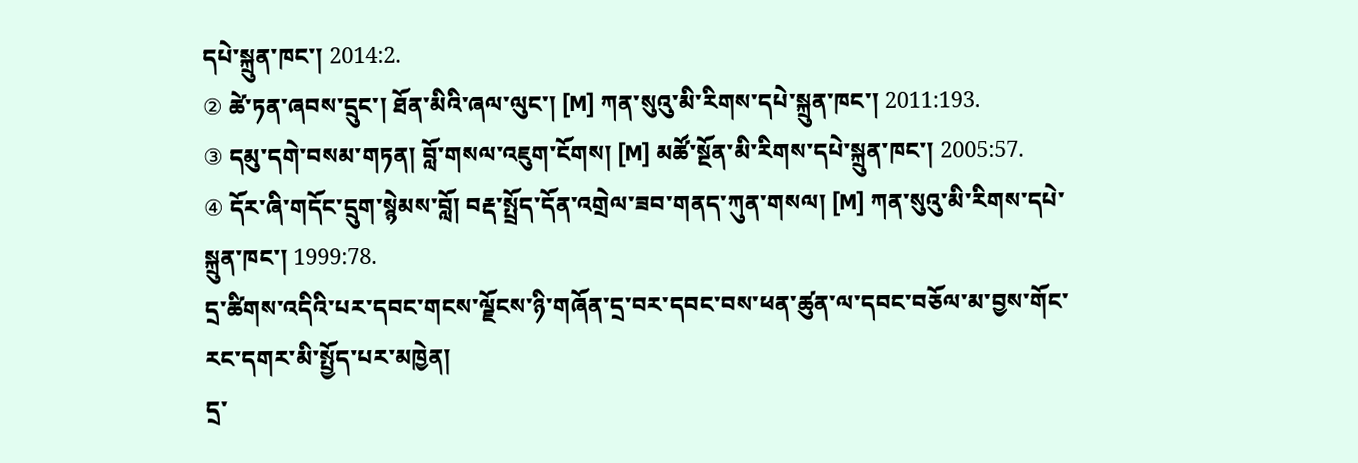དཔེ་སྐྲུན་ཁང་། 2014:2.
② ཚེ་ཏན་ཞབས་དྲུང་། ཐོན་མིའི་ཞལ་ལུང་། [M] ཀན་སུའུ་མི་རིགས་དཔེ་སྐྲུན་ཁང་། 2011:193.
③ དམུ་དགེ་བསམ་གཏན། བློ་གསལ་འཇུག་ངོགས། [M] མཚོ་སྔོན་མི་རིགས་དཔེ་སྐྲུན་ཁང་། 2005:57.
④ དོར་ཞི་གདོང་དྲུག་སྙེམས་བློ། བརྡ་སྤྲོད་དོན་འགྲེལ་ཟབ་གནད་ཀུན་གསལ། [M] ཀན་སུའུ་མི་རིགས་དཔེ་སྐྲུན་ཁང་། 1999:78.
དྲ་ཚིགས་འདིའི་པར་དབང་གངས་ལྗོངས་ཉི་གཞོན་དྲ་བར་དབང་བས་ཕན་ཚུན་ལ་དབང་བཅོལ་མ་བྱས་གོང་རང་དགར་མི་སྤྱོད་པར་མཁྱེན།
དྲ་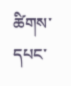ཚིགས་དཔང་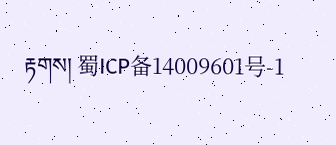རྟགས། 蜀ICP备14009601号-1